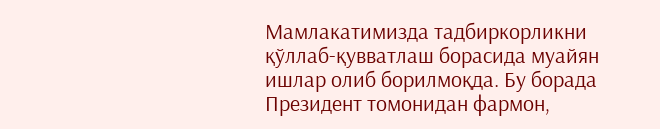Мамлакатимизда тадбиркорликни қўллаб-қувватлаш борасида муайян ишлар олиб борилмоқда. Бу борада Президент томонидан фармон,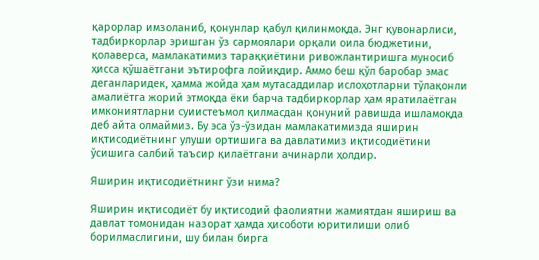қарорлар имзоланиб, қонунлар қабул қилинмоқда. Энг қувонарлиси, тадбиркорлар эришган ўз сармоялари орқали оила бюджетини, қолаверса, мамлакатимиз тараққиётини ривожлантиришга муносиб ҳисса қўшаётгани эътирофга лойиқдир. Аммо беш қўл баробар эмас деганларидек, ҳамма жойда ҳам мутасаддилар ислоҳотларни тўлақонли амалиётга жорий этмоқда ёки барча тадбиркорлар ҳам яратилаётган имкониятларни суиистеъмол қилмасдан қонуний равишда ишламоқда деб айта олмаймиз. Бу эса ўз-ўзидан мамлакатимизда яширин иқтисодиётнинг улуши ортишига ва давлатимиз иқтисодиётини ўсишига салбий таъсир қилаётгани ачинарли ҳолдир.

Яширин иқтисодиётнинг ўзи нима?

Яширин иқтисодиёт бу иқтисодий фаолиятни жамиятдан яшириш ва давлат томонидан назорат ҳамда ҳисоботи юритилиши олиб борилмаслигини, шу билан бирга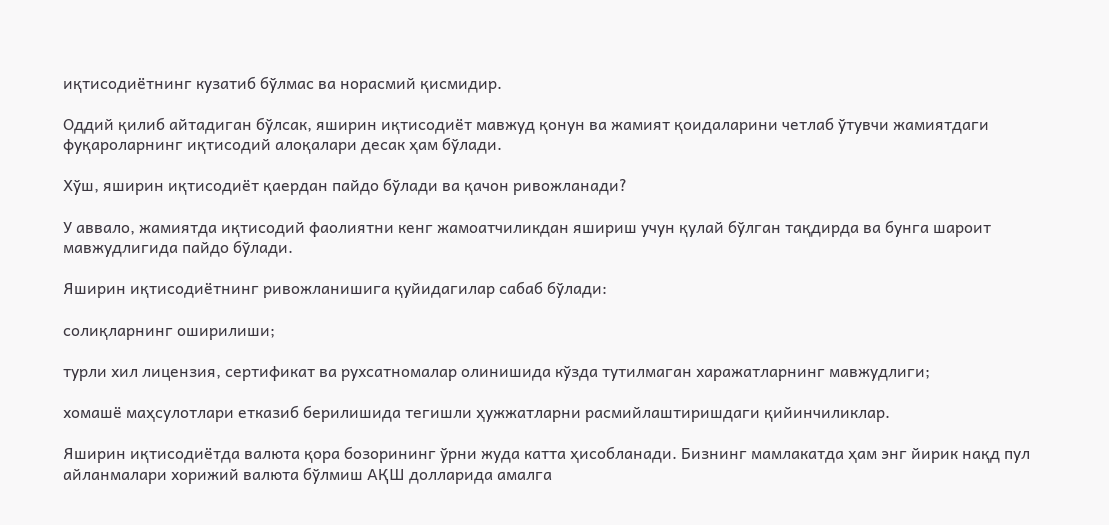иқтисодиётнинг кузатиб бўлмас ва норасмий қисмидир.

Оддий қилиб айтадиган бўлсак, яширин иқтисодиёт мавжуд қонун ва жамият қоидаларини четлаб ўтувчи жамиятдаги фуқароларнинг иқтисодий алоқалари десак ҳам бўлади.

Хўш, яширин иқтисодиёт қаердан пайдо бўлади ва қачон ривожланади?

У аввало, жамиятда иқтисодий фаолиятни кенг жамоатчиликдан яшириш учун қулай бўлган тақдирда ва бунга шароит мавжудлигида пайдо бўлади.

Яширин иқтисодиётнинг ривожланишига қуйидагилар сабаб бўлади:

солиқларнинг оширилиши;

турли хил лицензия, сертификат ва рухсатномалар олинишида кўзда тутилмаган харажатларнинг мавжудлиги;

хомашё маҳсулотлари етказиб берилишида тегишли ҳужжатларни расмийлаштиришдаги қийинчиликлар.

Яширин иқтисодиётда валюта қора бозорининг ўрни жуда катта ҳисобланади. Бизнинг мамлакатда ҳам энг йирик нақд пул айланмалари хорижий валюта бўлмиш АҚШ долларида амалга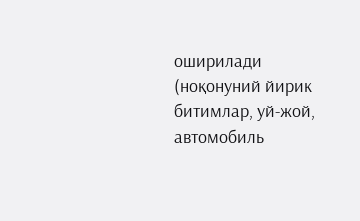оширилади (ноқонуний йирик битимлар, уй-жой, автомобиль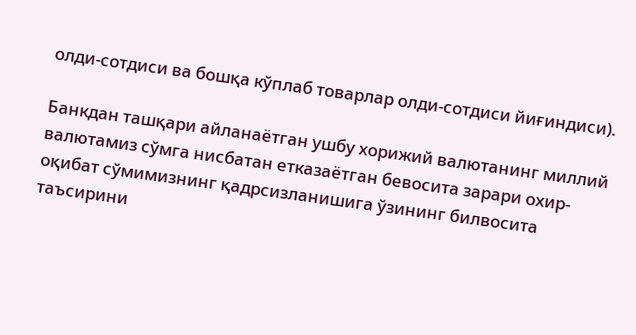олди-сотдиси ва бошқа кўплаб товарлар олди-сотдиси йиғиндиси).

Банкдан ташқари айланаётган ушбу хорижий валютанинг миллий валютамиз сўмга нисбатан етказаётган бевосита зарари охир-оқибат сўмимизнинг қадрсизланишига ўзининг билвосита таъсирини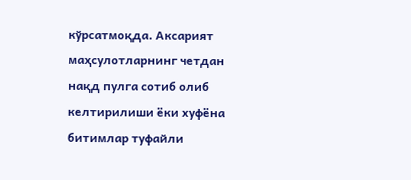кўрсатмоқда. Аксарият маҳсулотларнинг четдан нақд пулга сотиб олиб келтирилиши ёки хуфёна битимлар туфайли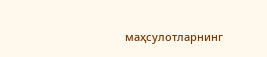маҳсулотларнинг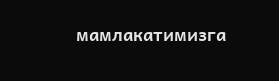мамлакатимизга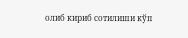олиб кириб сотилиши кўп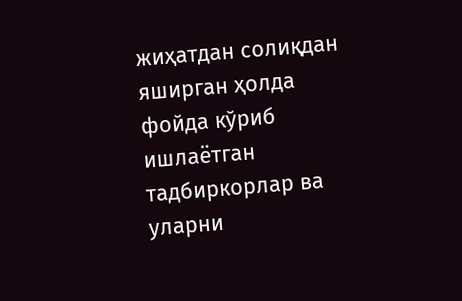жиҳатдан солиқдан яширган ҳолда фойда кўриб ишлаётган тадбиркорлар ва уларни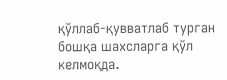қўллаб-қувватлаб турган бошқа шахсларга қўл келмоқда.